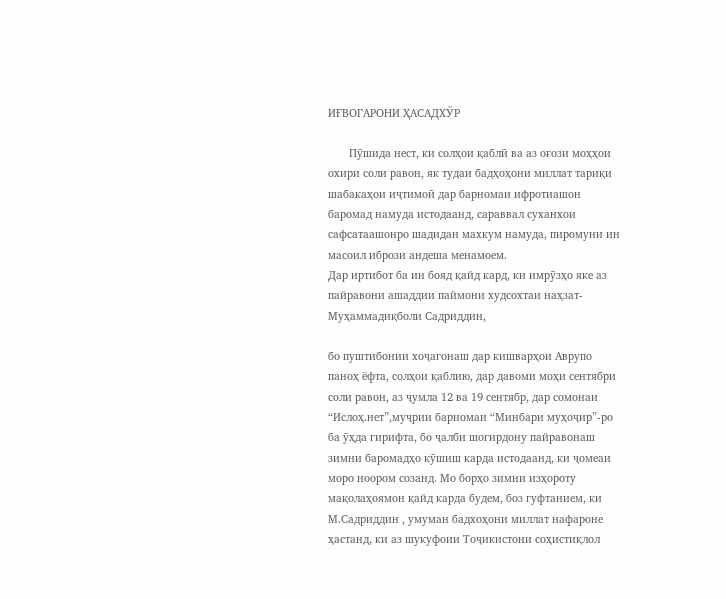ИҒВОГАРОНИ ҲАСАДХЎР

       Пӯшида нест, ки солҳои қаблӣ ва аз оғози моҳҳои охири соли равон, як тудаи бадҳоҳони миллат тариқи шабакаҳои иҷтимоӣ дар барномаи ифротиашон баромад намуда истодаанд, сараввал суханхои сафсатаашонро шадидан махкум намуда, пиромуни ин масоил ибрози андеша менамоем.
Дар иртибот ба ин бояд қайд кард, ки имрӯзҳо яке аз пайравони ашаддии паймони худсохтаи наҳзат- Муҳаммадиқболи Садриддин,

бо пуштибонии хоҷагонаш дар кишварҳои Аврупо паноҳ ёфта, солҳои қаблию, дар давоми моҳи сентябри соли равон, аз ҷумла 12 ва 19 сентябр, дар сомонаи “Ислоҳ.нет”,муҷрии барномаи “Минбари муҳоҷир”-ро ба ӯҳда гирифта, бо ҷалби шогирдону пайравонаш зимни баромадҳо кӯшиш карда истодаанд, ки ҷомеаи моро ноором созанд. Мо борҳо зимни изҳороту мақолаҳоямон қайд карда будем, боз гуфтанием, ки М.Садриддин , умуман бадхоҳони миллат нафароне ҳастанд, ки аз шукуфоии Тоҷикистони соҳистиқлол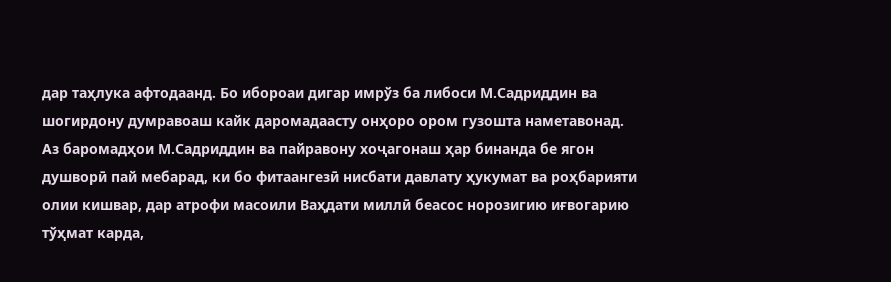дар таҳлука афтодаанд. Бо ибороаи дигар имрўз ба либоси М.Садриддин ва шогирдону думравоаш кайк даромадаасту онҳоро ором гузошта наметавонад. Аз баромадҳои М.Садриддин ва пайравону хоҷагонаш ҳар бинанда бе ягон душворӣ пай мебарад, ки бо фитаангезӣ нисбати давлату ҳукумат ва роҳбарияти олии кишвар, дар атрофи масоили Ваҳдати миллӣ беасос норозигию иғвогарию тўҳмат карда,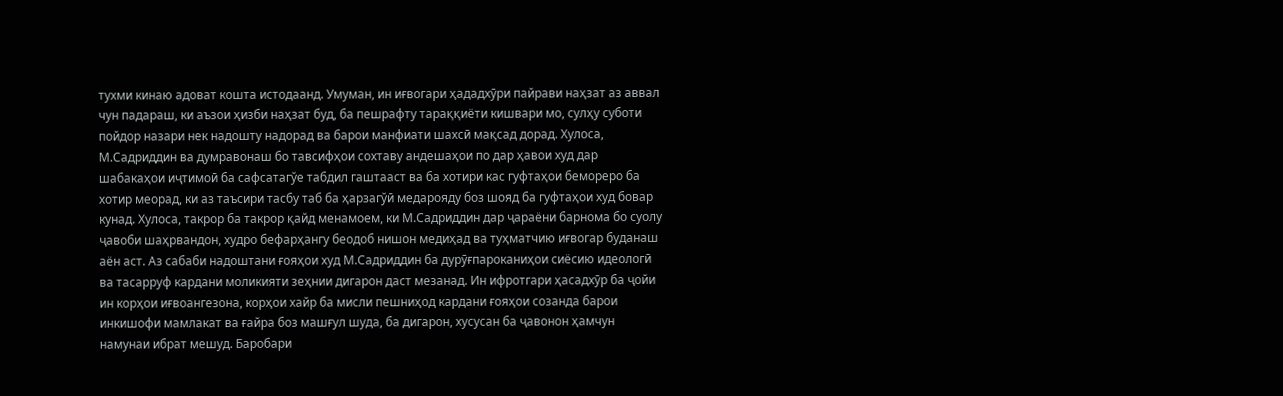тухми кинаю адоват кошта истодаанд. Умуман, ин иғвогари ҳададхӯри пайрави наҳзат аз аввал чун падараш, ки аъзои ҳизби наҳзат буд, ба пешрафту тараққиёти кишвари мо, сулҳу суботи пойдор назари нек надошту надорад ва барои манфиати шахсӣ мақсад дорад. Хулоса, М.Садриддин ва думравонаш бо тавсифҳои сохтаву андешаҳои по дар ҳавои худ дар шабакаҳои иҷтимоӣ ба сафсатагўе табдил гаштааст ва ба хотири кас гуфтаҳои бемореро ба хотир меорад, ки аз таъсири тасбу таб ба ҳарзагўӣ медарояду боз шояд ба гуфтаҳои худ бовар кунад. Хулоса, такрор ба такрор қайд менамоем, ки М.Садриддин дар ҷараёни барнома бо суолу ҷавоби шаҳрвандон, худро бефарҳангу беодоб нишон медиҳад ва туҳматчию иғвогар буданаш аён аст. Аз сабаби надоштани ғояҳои худ М.Садриддин ба дурӯғпароканиҳои сиёсию идеологӣ ва тасарруф кардани моликияти зеҳнии дигарон даст мезанад. Ин ифротгари ҳасадхӯр ба ҷойи ин корҳои иғвоангезона, корҳои хайр ба мисли пешниҳод кардани ғояҳои созанда барои инкишофи мамлакат ва ғайра боз машғул шуда, ба дигарон, хусусан ба ҷавонон ҳамчун намунаи ибрат мешуд. Баробари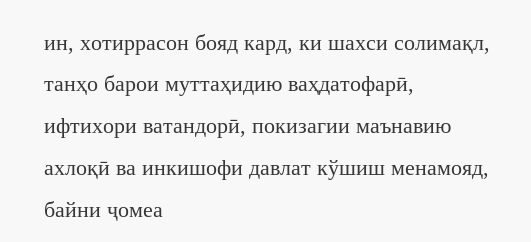ин, хотиррасон бояд кард, ки шахси солимақл, танҳо барои муттаҳидию ваҳдатофарӣ, ифтихори ватандорӣ, покизагии маънавию ахлоқӣ ва инкишофи давлат кўшиш менамояд, байни ҷомеа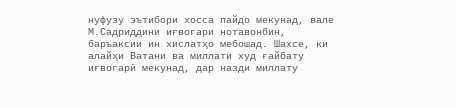нуфузу эътибори хосса пайдо мекунад, вале М.Садриддини иғвогари нотавонбин, баръаксии ин хислатҳо мебошад. Шахсе, ки алайҳи Ватани ва миллати худ ғайбату иғвогарӣ мекунад, дар назди миллату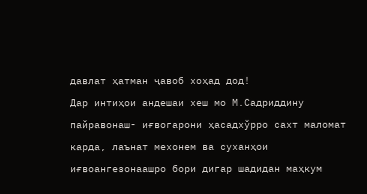давлат ҳатман ҷавоб хоҳад дод!
Дар интиҳои андешаи хеш мо М.Садриддину пайравонаш- иғвогарони ҳасадхўрро сахт маломат карда, лаънат мехонем ва суханҳои иғвоангезонаашро бори дигар шадидан маҳкум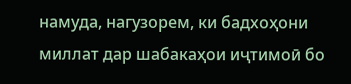намуда, нагузорем, ки бадхоҳони миллат дар шабакаҳои иҷтимоӣ бо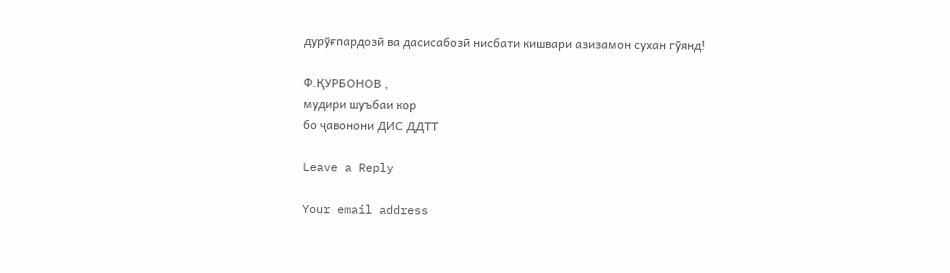дурўғпардозӣ ва дасисабозӣ нисбати кишвари азизамон сухан гӯянд!

Ф.ҚУРБОНОВ ,
мудири шуъбаи кор
бо ҷавонони ДИС ДДТТ

Leave a Reply

Your email address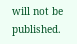will not be published.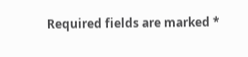Required fields are marked *